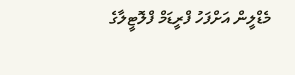މެޑްލީން އަށްފަހު ފްރީޑަމް ފްލޮޓީލާގެ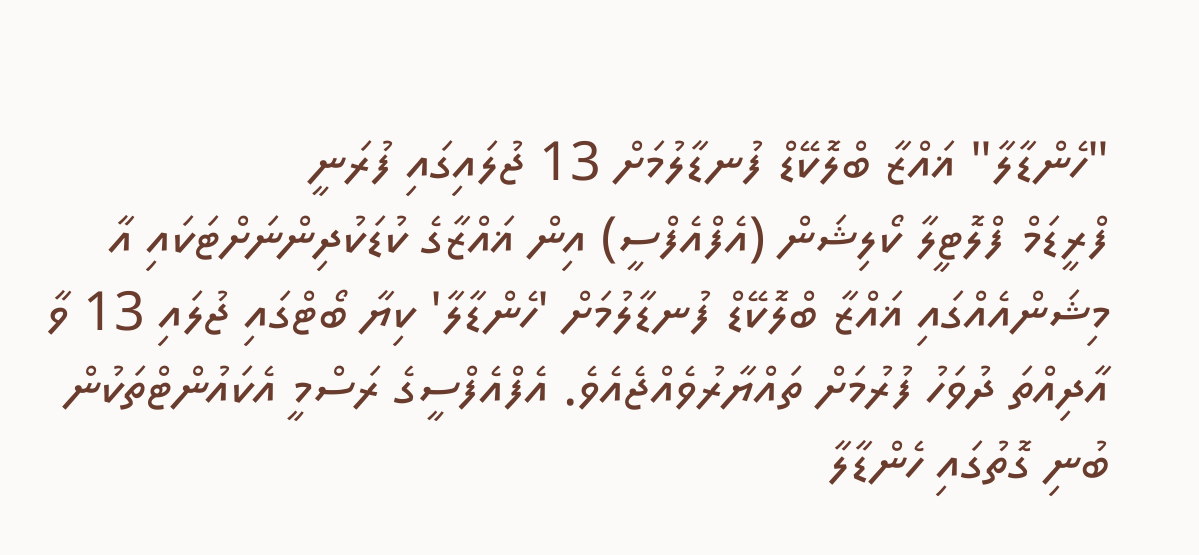"ހެންޑާލާ" ޣައްޒާ ބްލޮކޭޑް ފުނޑާލުމަށް 13 ޖުލައިގައި ފުރަނީ
ފްރީޑަމް ފްލޮޓީލާ ކޯލިޝަން (އެފްއެފްސީ) އިން ޣައްޒާގެ ކުޑަކުދިންނަށްޓަކައި އާ މިޝަންއެއްގައި ޣައްޒާ ބްލޮކޭޑް ފުނޑާލުމަށް 'ހެންޑާލާ' ކިޔާ ބޯޓްގައި ޖުލައި 13 ވާ އާދިއްތަ ދުވަހު ފުރުމަށް ތައްޔާރުވެއްޖެއެވެ. އެފްއެފްސީގެ ރަސްމީ އެކައުންޓްތަކުން ބުނި ގޮތުގައި ހެންޑާލާ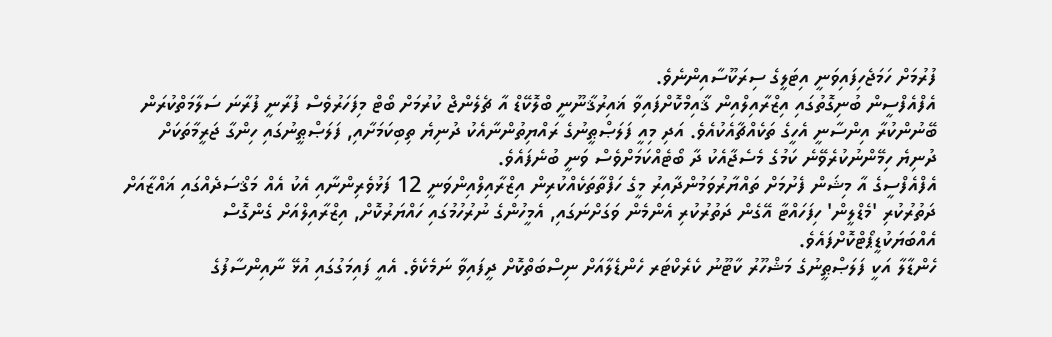ފުރުމަށް ހަމަޖެހިފައިވަނީ އިޓަލީގެ ސިރަކޫސާއިންނެވެ.
އެފްއެފްސީން ބުނިގޮތުގައި އިޒްރާއިލްއިން ޤާއިމްކޮށްފައިވާ ޣައިރުޤާނޫނީ ބްލޮކޭޑް އާ ޗެލެންޖް ކުރުމަށް ބޯޓް މިފަހަރުވެސް ފުރާނީ ފުރާނަ ސަލާމަތްކުރަން ބޭނުންކުރާ އިންސާނީ އެހީގެ ތަކެއްޗާއެކުއެވެ. އަދި މިއީ ފަލަޞްޠީނުގެ ރައްޔިތުންނާއެކު ދުނިޔެ ތިބިކަމަށާއި, ފަލަޞްޠީނުގައި ހިންގާ ޖަރީމާތަކަށް ދުނިޔެ ހިމޭންނުކުރެވޭނެ ކަމުގެ މެސެޖާއެކު ދާ ބޯޓެއްކަމަށްވެސް ވަނީ ބުނެފައެވެ.
އެފްއެފްސީގެ އާ މިޝަން ފެށުމަށް ތައްޔާރުވަމުންދާއިރު މީގެ ހަފްތާތަކެއްކުރިން އިޒްރާއިލްއިންވަނީ 12 ފަޅުވެރިންނާއި އެކު އެއް މަޤްސަދެއްގައި ޣައްޒާއަށް ދަތުރުކުރި 'މެޑްލީން' ހިފަހައްޓާ އޭގެން ދަތުރުކުރި އެންމެން ވަގަށްނަގައި, އެމީހުންގެ ނުރުހުމުގައި ހައްޔަރުކޮށް, އިޒްރާއިލްއަށް ގެންގޮސް އެއްބަޔަކުޑީޕޯޓްކޮށްފައެވެ.
ހެންޑާލާ އަކީ ފަލަޞްޠީނުގެ މަޝްހޫރު ކާޓޫނު ކެރެކްޓަރ ހެންޑެލާއަށް ނިސްބަތްކޮށް ދީފައިވާ ނަމެކެވެ. އެއީ ފައިމަގުގައި އުޅޭ ނާއިންސާފުގެ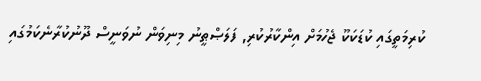ކުރިމަތީގައި ކުޑަކަކޫ ޖެހުމަށް އިންކާރުކުރި, ފަލަޞްޠީނު މިނިވަން ނުވަނީސް ދޫނުކުރާނެކަމުގައި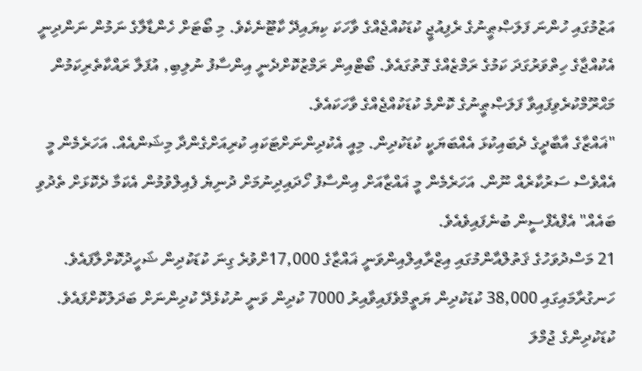އަޒުމުގައި ހުންނަ ފަލަޞްޠީނުގެ ރެފިއުޖީ ކުޑަކުއްޖެއްގެ ވާހަކަ ކިޔައިދޭ ކާޓޫނެކެވެ. މި ބޯޓަށް ހެންޑާލާގެ ނަމުން ނަންދިނީ އެކުއްޖާގެ ހިތްވަރުގަދަ ކަމުގެ ރަމްޒެއްގެ ގޮތުގައެވެ. ބޯޓްއިން ރަމްޒުކޮށްދެނީ އިންސާފު ނުލިބި, އުފަލާ ރައްކާތެރިކަމުން މަޙްރޫމްކުރެވިފައިވާ ފަލަޞްޠީނުގެ ކޮންމެ ކުޑަކުއްޖެއްގެ ވާހަކައެވެ.
"ޣައްޒާގެ އާބާދީގެ ދެބައިކުޅަ އެއްބަޔަކީ ކުޑަކުދިން. މިއީ އެކުދިންނަށްޓަކައި ކުރިއަށްގެންދާ މިޝަންއެއް. އަހަރެމެން މީ އެއްވެސް ސަރުކާރެއް ނޫން. އަހަރެމެން މީ ޣައްޒާއަށް އިންސާފު ހޯދައިދިނުމަށް ދުނިޔެ ފެއިލްވުމުން އެކަމާ ދެކޮޅަށް ތެދުވި ބައެއް" އެފްއެފްސީން ބުނެފައިވެއެވެ.
21 މަސްދުވަހުގެ ޤަތުލްއާންމުގައި އިޒްރާއިލްއިންވަނީ ޣައްޒާގެ 17,000ށްވުރެ ގިނަ ކުޑަކުދިން ޝަހީދުކޮށްލާފައެވެ. ހަނގުރާމައިގައި 38,000 ކުޑަކުދިން ޔަތީމްވެފައިވާއިރު 7000 ކުދިން ވަނީ ނުކުޅެދޭ ކުދިންނަށް ބަދަލުކޮށްފައެވެ. ކުޑަކުދިންގެ ޖުމްލަ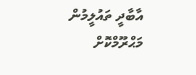އާބާދީ ތައުލީމުން މަޙްރޫމްކޮށް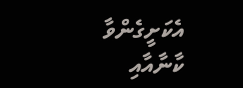އެކަށީގެންވާ ކާނާއާއި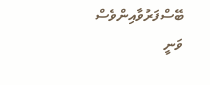ބޭސްފަރުވާއިންވެސް ވަނީ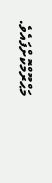މަޙްރޫމްކޮށްފައެވެ.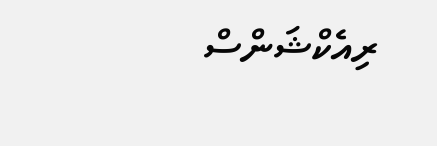ރިއެކްޝަންސް